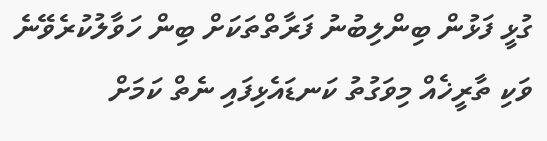ގުޅީ ފަޅުން ބިންލިބުނު ފަރާތްތަކަށް ބިން ހަވާލުކުރެވޭނެ ވަކި ތާރީޚެއް މިވަގުތު ކަނޑައެޅިފައި ނެތް ކަމަށް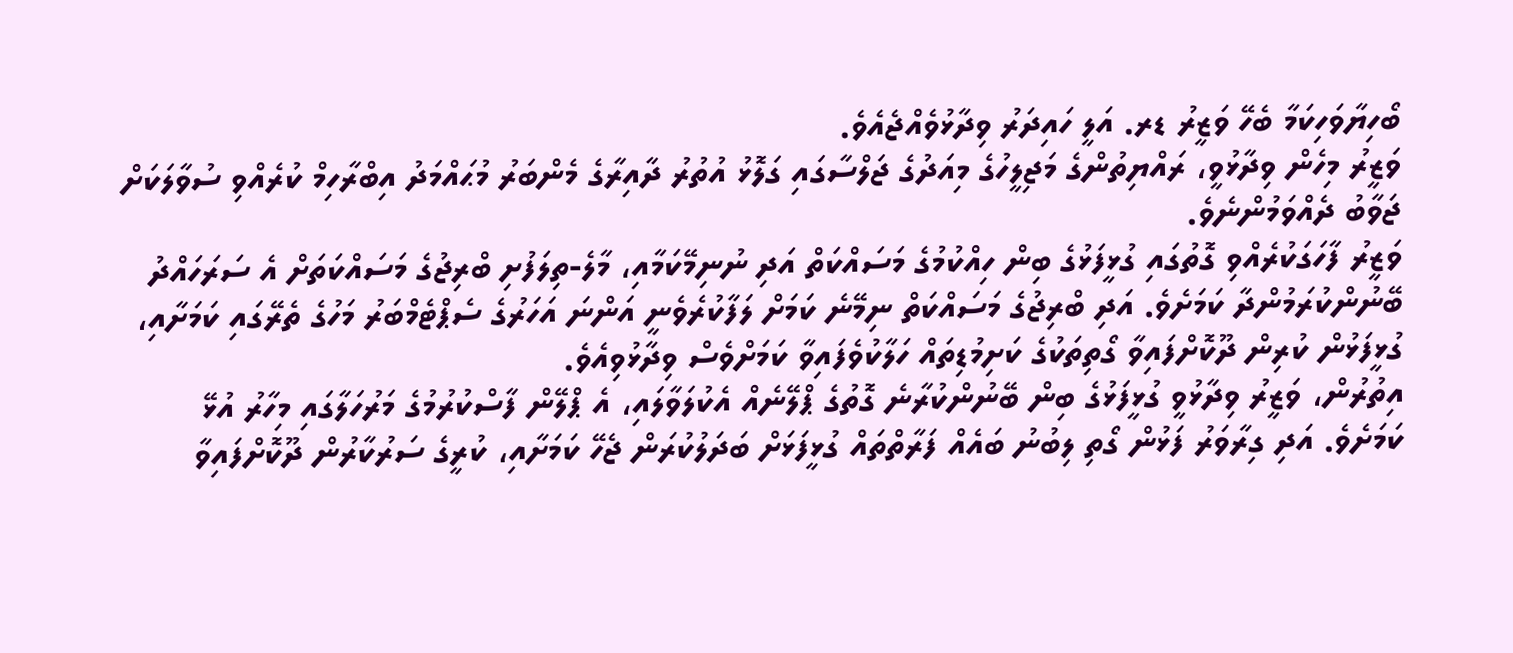ބޯހިޔާވަހިކަމާ ބެހޭ ވަޒީރު ޑރ. އަލީ ހައިދަރު ވިދާޅުވެއްޖެއެވެ.
ވަޒީރު މިހެން ވިދާޅުވީ، ރައްޔިތުންގެ މަޖިލީހުގެ މިއަދުގެ ޖަލްސާގައި ގަލޮޅު އުތުރު ދާއިރާގެ މެންބަރު މުޙައްމަދު އިބްރާހިމް ކުރެއްވި ސުވާލަކަށް ޖަވާބު ދެއްވަމުންނެވެ.
ވަޒީރު ފާހަގަކުރެއްވި ގޮތުގައި ގުޅީފަޅުގެ ބިން ހިއްކުމުގެ މަސައްކަތް އަދި ނުނިމޭކަމާއި، މާލެ-ތިލަފުށި ބްރިޖުގެ މަސައްކަތަށް އެ ސަރަހައްދު ބޭނުންކުރަމުންދާ ކަމަށެވެ. އަދި ބްރިޖުގެ މަސައްކަތް ނިމޭނެ ކަމަށް ލަފާކުރެވެނީ އަންނަ އަހަރުގެ ސެޕްޓެމްބަރު މަހުގެ ތެރޭގައި ކަމަށާއި، ގުޅީފަޅުން ކުރިން ދޫކޮށްފައިވާ ގޯތިތަކުގެ ކަށިމުޑިތައް ހަލާކުވެފައިވާ ކަމަށްވެސް ވިދާޅުވިއެވެ.
އިތުރުން، ވަޒީރު ވިދާޅުވީ ގުޅީފަޅުގެ ބިން ބޭނުންކުރާނެ ގޮތުގެ ޕްލޭނެއް އެކުލަވާލައި، އެ ޕްލޭން ފާސްކުރުމުގެ މަރުހަލާގައި މިހާރު އުޅޭ ކަމަށެވެ. އަދި ގިރާވަރު ފަޅުން ގޯތި ލިބުނު ބައެއް ފަރާތްތައް ގުޅީފަޅަށް ބަދަލުކުރަން ޖެހޭ ކަމަށާއި، ކުރީގެ ސަރުކާރުން ދޫކޮށްފައިވާ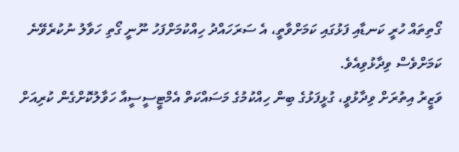ގޯތިތައް ހުރީ ކަނޑާއި ފަޅުގައި ކަމަށްވާތީ، އެ ސަރަހައްދު ހިއްކުމަށްފަހު ނޫނީ ގޯތި ހަވާލު ނުކުރެވޭނެ ކަމަށްވެސް ވިދާޅުވިއެވެ.
ވަޒީރު އިތުރަށް ވިދާޅުވީ، ގުޅީފަޅުގެ ބިން ހިއްކުމުގެ މަސައްކަތް އެމްޓީސީސީއާ ހަވާލުކޮށްގެން ކުރިއަށް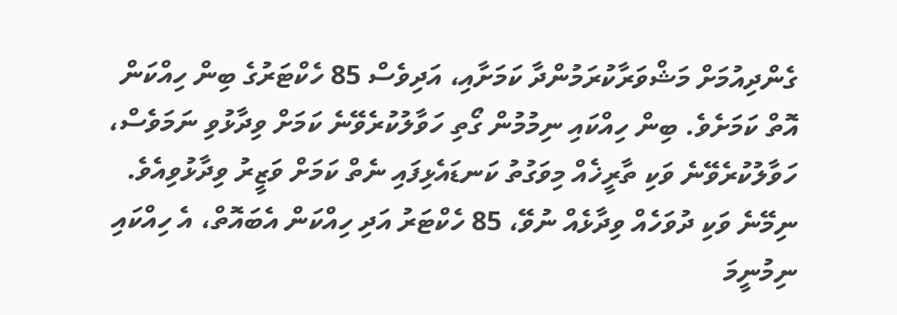ގެންދިއުމަށް މަޝްވަރާކުރަމުންދާ ކަމަށާއި، އަދިވެސް 85 ހެކްޓަރުގެ ބިން ހިއްކަން އޮތް ކަމަށެވެ. ބިން ހިއްކައި ނިމުމުން ގޯތި ހަވާލުކުރެވޭނެ ކަމަށް ވިދާޅުވި ނަމަވެސް، ހަވާލުކުރެވޭނެ ވަކި ތާރީޚެއް މިވަގުތު ކަނޑައެޅިފައި ނެތް ކަމަށް ވަޒީރު ވިދާޅުވިއެވެ.
ނިމޭނެ ވަކި ދުވަހެއް ވިދާޅެއް ނުވޭ، 85 ހެކްޓަރު އަދި ހިއްކަން އެބައޮތް، އެ ހިއްކައި ނިމުނީމަ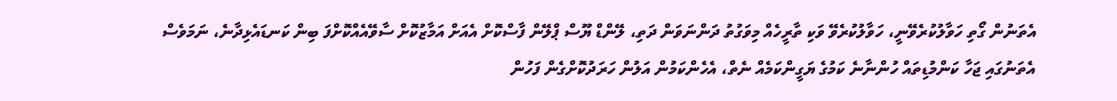އެތަނުން ގޯތި ހަވާލުކުރެވޭނީ، ހަވާލުކުރެވޭ ވަކި ތާރީހެއް މިވަގުތު ދަންނަވަން ދަތި، ލޭންޑް ޔޫސް ޕްލޭން ފާސްކޮށް އެއަށް އަމާޒުކޮށް ސާވޭއެއްކޮށްފަ ބިން ކަނޑައެޅިދާނެ، ނަމަވެސް އެތަނުގައި ޖަހާ ކަންމުޑިތައް ހުންނާނެ ކަމުގެ ޔަގީންކަމެއް ނެތް، އެހެންކަމުން އަލުން ހަރަދުކޮށްގެން ފަހުން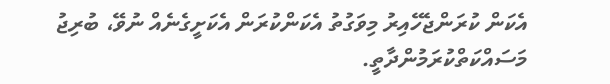އެކަން ކުރަންޖެހޭއިރު މިވަގުތު އެކަންކުރަން އެކަށީގެނެއް ނުވޭ، ބުރިޖު މަސައްކަތްކުރަމުންދާތީ.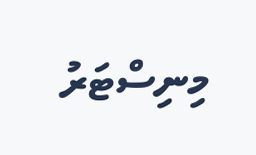މިނިސްޓަރު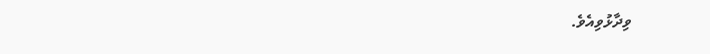ވިދާޅުވިއެވެ.